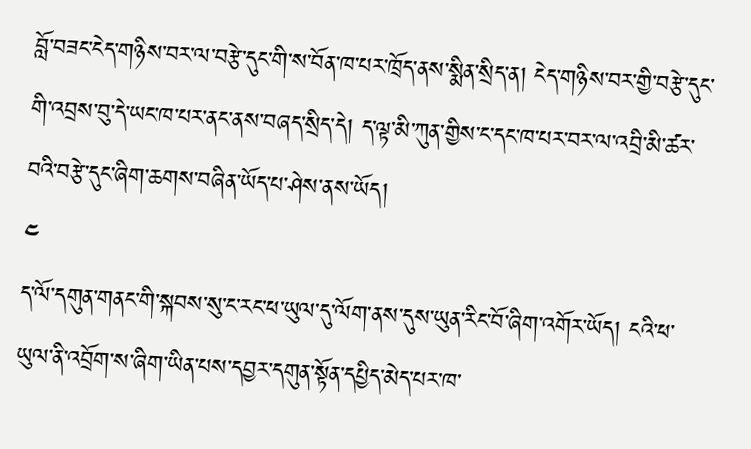བློ་བཟང་ངེད་གཉིས་བར་ལ་བརྩེ་དུང་གི་ས་བོན་ཁ་པར་ཁྲོད་ནས་སྨིན་སྲིད་ན། ངེད་གཉིས་བར་གྱི་བརྩེ་དུང་གི་འབྲས་བུ་དེ་ཡང་ཁ་པར་ནང་ནས་བཞད་སྲིད་དེ། ད་ལྟ་མི་ཀུན་གྱིས་ང་དང་ཁ་པར་བར་ལ་འབྲི་མི་ཚར་བའི་བརྩེ་དུང་ཞིག་ཆགས་བཞིན་ཡོད་པ་ཤེས་ནས་ཡོད།
༤
ད་ལོ་དགུན་གནང་གི་སྐབས་སུ་ང་རང་ཕ་ཡུལ་དུ་ལོག་ནས་དུས་ཡུན་རིང་བོ་ཞིག་འགོར་ཡོད། ངའི་ཕ་ཡུལ་ནི་འབྲོག་ས་ཞིག་ཡིན་པས་དབྱར་དགུན་སྟོན་དཔྱིད་མེད་པར་ཁ་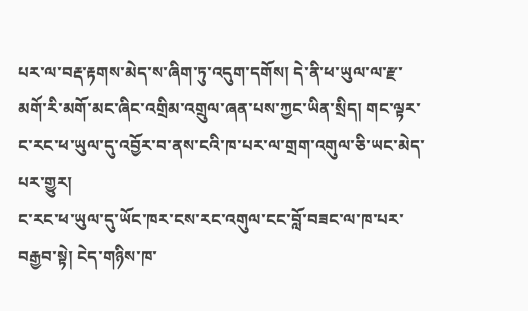པར་ལ་བརྡ་རྟགས་མེད་ས་ཞིག་ཏུ་འདུག་དགོས། དེ་ནི་ཕ་ཡུལ་ལ་རྫ་མགོ་རི་མགོ་མང་ཞིང་འགྲིམ་འགྲུལ་ཞན་པས་ཀྱང་ཡིན་སྲིད། གང་ལྟར་ང་རང་ཕ་ཡུལ་དུ་འབྱོར་བ་ནས་ངའི་ཁ་པར་ལ་གྲག་འགུལ་ཅི་ཡང་མེད་པར་གྱུར།
ང་རང་ཕ་ཡུལ་དུ་ཡོང་ཁར་ངས་རང་འགུལ་ངང་བློ་བཟང་ལ་ཁ་པར་བརྒྱབ་སྟེ། ངེད་གཉིས་ཁ་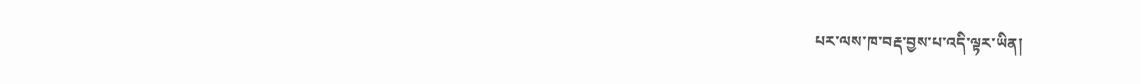པར་ལས་ཁ་བརྡ་བྱས་པ་འདི་ལྟར་ཡིན།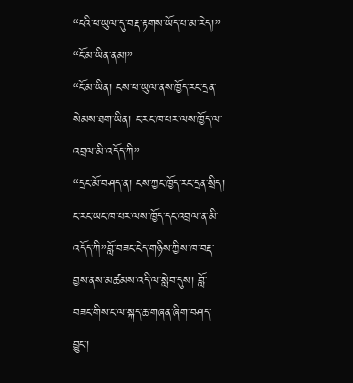“ངའི་ཕ་ཡུལ་དུ་བརྡ་རྟགས་ཡོད་པ་མ་རེད།”
“ངོ་མ་ཡིན་ནམ།”
“ངོ་མ་ཡིན། ངས་ཕ་ཡུལ་ནས་ཁྱོད་རང་དྲན་སེམས་ཐག་ཡིན། ང་རང་ཁ་པར་ལས་ཁྱོད་ལ་འབྲལ་མི་འདོད་ཀི”
“དྲང་མོ་བཤད་ན། ངས་ཀྱང་ཁྱོད་རང་དྲན་སྲིད། ང་རང་ཡང་ཁ་པར་ལས་ཁྱོད་དང་འབྲལ་ན་མི་འདོད་ཀི”བློ་བཟང་ངེད་གཉིས་ཀྱིས་ཁ་བརྡ་བྱས་ནས་མཚམས་འདི་ལ་སླེབ་དུས། བློ་བཟང་གིས་ང་ལ་སྐད་ཆ་གཞན་ཞིག་བཤད་བྱུང་།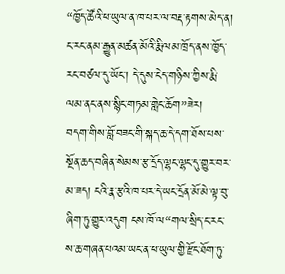“ཁྱོད་ཚོའི་ཕ་ཡུལ་ན་ཁ་པར་ལ་བརྡ་རྟགས་མེད་ན། ང་རང་ནམ་རྒྱུན་མཚན་མོའི་རྨི་ལམ་ཁྲོད་ནས་ཁྱོད་རང་བཙལ་དུ་ཡོང་། དེ་དུས་ངེད་གཉིས་ཀྱིས་རྨི་ལམ་ནང་ནས་སྙིང་གཏམ་གླེང་ཆོག”ཟེར།
བདག་གིས་བློ་བཟང་གི་སྐད་ཆ་དེ་དག་ཐོས་པས་སྔོན་ཆད་བཞིན་སེམས་རྩ་དྲོད་ལྷང་ལྷང་དུ་གྱུར་བར་མ་ཟད། ངའི་རྣ་རྩའི་ཁ་པར་དེ་ཡང་དྲོན་མོ་མེ་ལྟ་བུ་ཞིག་ཏུ་གྱུར་འདུག ངས་ཁོ་ལ“གལ་སྲིད་ང་རང་ས་ཆ་གཞན་པའམ་ཡང་ན་ཕ་ཡུལ་གྱི་རྫོང་ཐོག་ཏུ་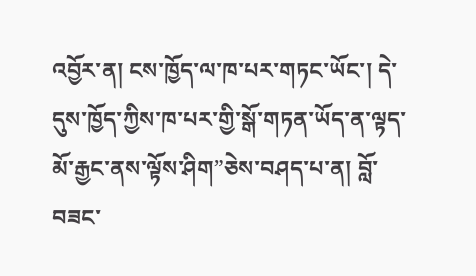འབྱོར་ན། ངས་ཁྱོད་ལ་ཁ་པར་གཏང་ཡོང་། དེ་དུས་ཁྱོད་ཀྱིས་ཁ་པར་གྱི་སྒོ་གཏན་ཡོད་ན་ལྟད་མོ་རྒྱང་ནས་ལྟོས་ཤིག”ཅེས་བཤད་པ་ན། བློ་བཟང་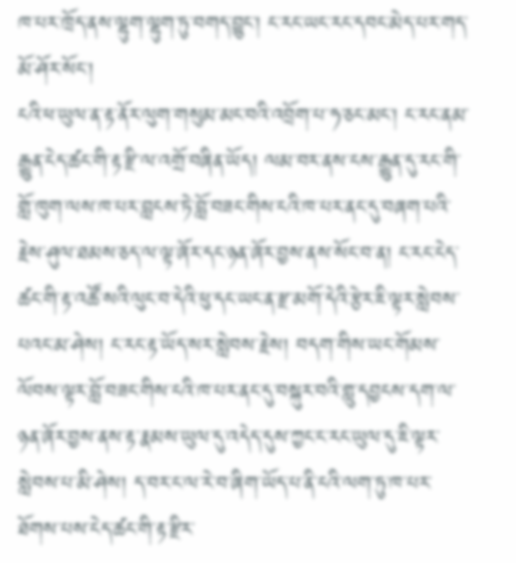ཁ་པར་ཁྲོད་ནས་ལྷུག་ལྷུག་ཏུ་བགད་བྱུང་། ང་རང་ཡང་རང་དབང་མེད་པར་གད་མོ་ཤོར་སོང་།
ངའི་ཕ་ཡུལ་ན་རྟ་ནོར་ལུག་གསུམ་མང་བའི་འབྲོག་པ་ཧ་ཅང་མང་། ང་རང་ནམ་རྒྱུན་ངེད་ཚང་གི་རྟ་རྫི་ལ་འགྲོ་བཞིན་ཡོད། ལམ་བར་ནས་ངས་རྒྱུན་དུ་རང་གི་གློ་ཁུག་ལས་ཁ་པར་བླངས་ཏེ་བློ་བཟང་གིས་ངའི་ཁ་པར་ནང་དུ་བཞག་པའི་རྗེས་ཤུལ་ཐམས་ཅད་ལ་ལྟ་ཞོར་དང་ཉན་ཞོར་བྱས་ནས་སོང་བ་ན། ང་རང་ངེད་ཚང་གི་རྟ་འཚོ་སའི་ལུང་བ་དེའི་ཕུ་དང་ཡང་ན་རྫ་མགོ་དེའི་རྩེར་ཇི་ལྟར་སླེབས་པའང་མ་ཤེས། ང་རང་རྟ་ཡོད་སར་སླེབས་རྗེས། བདག་གིས་ཡང་གོམས་ལོབས་ལྟར་བློ་བཟང་གིས་ངའི་ཁ་པར་ནང་དུ་བསྐུར་བའི་གླུ་དབྱངས་དག་ལ་ཉན་ཞོར་བྱས་ནས་རྟ་རྣམས་ཡུལ་དུ་འདེད་དུས་ཀྱང་ང་རང་ཡུལ་དུ་ཇི་ལྟར་སླེབས་པ་མི་ཤེས། ད་བར་ང་ལ་རེ་བ་ཞིག་ཡོད་པ་ནི་ངའི་ལག་ཏུ་ཁ་པར་ཐོགས་པས་ངེད་ཚང་གི་རྟ་རྫིར་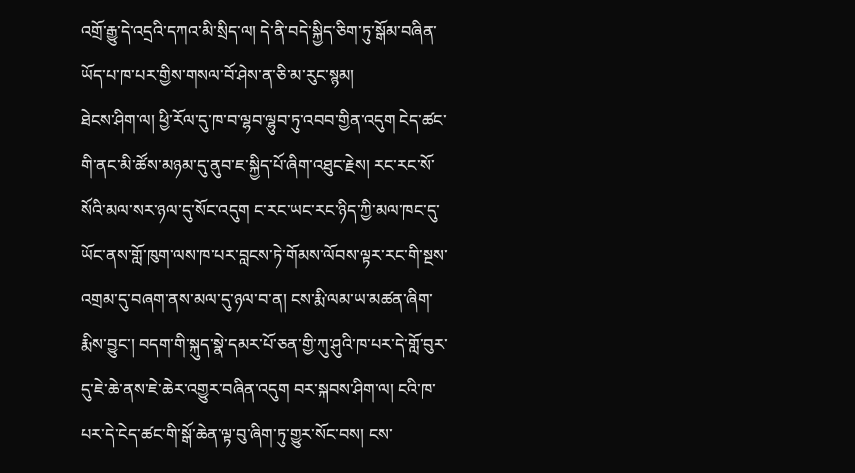འགྲོ་རྒྱུ་དེ་འདྲའི་དཀའ་མི་སྲིད་ལ། དེ་ནི་བདེ་སྐྱིད་ཅིག་ཏུ་སྒོམ་བཞིན་ཡོད་པ་ཁ་པར་གྱིས་གསལ་བོ་ཤེས་ན་ཅི་མ་རུང་སྙམ།
ཐེངས་ཤིག་ལ། ཕྱི་རོལ་དུ་ཁ་བ་ལྷབ་ལྷུབ་ཏུ་འབབ་གྱིན་འདུག ངེད་ཚང་གི་ནང་མི་ཚོས་མཉམ་དུ་ནུབ་ཇ་སྐྱིད་པོ་ཞིག་འཐུང་རྗེས། རང་རང་སོ་སོའི་མལ་སར་ཉལ་དུ་སོང་འདུག ང་རང་ཡང་རང་ཉིད་ཀྱི་མལ་ཁང་དུ་ཡོང་ནས་གློ་ཁུག་ལས་ཁ་པར་བླངས་ཏེ་གོམས་ལོབས་ལྟར་རང་གི་སྔས་འགྲམ་དུ་བཞག་ནས་མལ་དུ་ཉལ་བ་ན། ངས་རྨི་ལམ་ཡ་མཚན་ཞིག་རྨིས་བྱུང་། བདག་གི་སྐུད་སྣེ་དམར་པོ་ཅན་གྱི་ཀུ་ཤུའི་ཁ་པར་དེ་གློ་བུར་དུ་ཇེ་ཆེ་ནས་ཇེ་ཆེར་འགྱུར་བཞིན་འདུག བར་སྐབས་ཤིག་ལ། ངའི་ཁ་པར་དེ་ངེད་ཚང་གི་སྒོ་ཆེན་ལྟ་བུ་ཞིག་ཏུ་གྱུར་སོང་བས། ངས་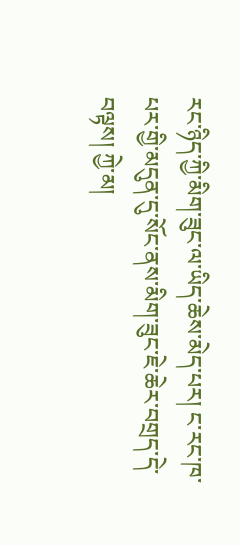རང་ཉིད་ཀྱི་མིག་ཟུང་ལ་ཡིད་ཆེས་མེད་པར། ང་རང་ཁ་པར་གྱི་མདུན་དུ་སོང་ནས་མིག་ཟུང་ཇེ་ཆེར་བགྲད་དེ་བལྟས། ཀྱེ་མ།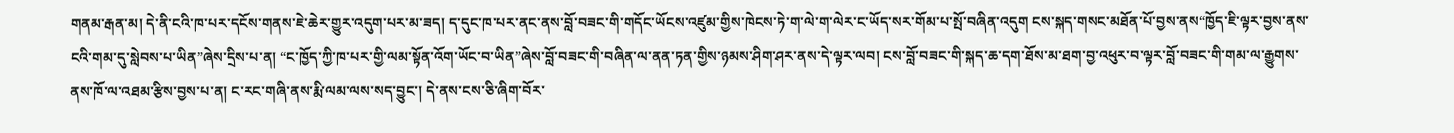གནམ་རྒན་མ། དེ་ནི་ངའི་ཁ་པར་དངོས་གནས་ཇེ་ཆེར་གྱུར་འདུག་པར་མ་ཟད། ད་དུང་ཁ་པར་ནང་ནས་བློ་བཟང་གི་གདོང་ཡོངས་འཛུམ་གྱིས་ཁེངས་ཏེ་ག་ལེ་ག་ལེར་ང་ཡོད་སར་གོམ་པ་སྤོ་བཞིན་འདུག ངས་སྐད་གསང་མཐོན་པོ་བྱས་ནས“ཁྱོད་ཇི་ལྟར་བྱས་ནས་ངའི་གམ་དུ་སླེབས་པ་ཡིན”ཞེས་དྲིས་པ་ན། “ང་ཁྱོད་ཀྱི་ཁ་པར་གྱི་ལམ་སྟོན་འོག་ཡོང་བ་ཡིན”ཞེས་བློ་བཟང་གི་བཞིན་ལ་ནན་ཏན་གྱིས་ཉམས་ཤིག་ཤར་ནས་དེ་ལྟར་ལབ། ངས་བློ་བཟང་གི་སྐད་ཆ་དག་ཐོས་མ་ཐག་བྱ་འཕུར་བ་ལྟར་བློ་བཟང་གི་གམ་ལ་རྒྱུགས་ནས་ཁོ་ལ་འཐམ་རྩིས་བྱས་པ་ན། ང་རང་གཞི་ནས་རྨི་ལམ་ལས་སད་བྱུང་། དེ་ནས་ངས་ཅི་ཞིག་བོར་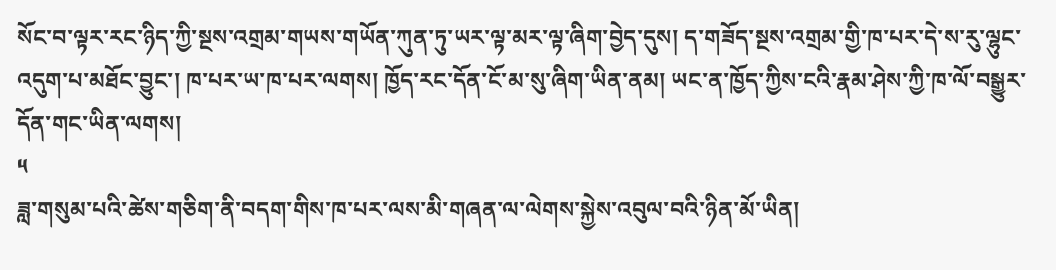སོང་བ་ལྟར་རང་ཉིད་ཀྱི་སྔས་འགྲམ་གཡས་གཡོན་ཀུན་ཏུ་ཡར་ལྟ་མར་ལྟ་ཞིག་བྱེད་དུས། ད་གཟོད་སྔས་འགྲམ་གྱི་ཁ་པར་དེ་ས་རུ་ལྷུང་འདུག་པ་མཐོང་བྱུང་། ཁ་པར་ཡ་ཁ་པར་ལགས། ཁྱོད་རང་དོན་ངོ་མ་སུ་ཞིག་ཡིན་ནམ། ཡང་ན་ཁྱོད་ཀྱིས་ངའི་རྣམ་ཤེས་ཀྱི་ཁ་ལོ་བསྒྱུར་དོན་གང་ཡིན་ལགས།
༥
ཟླ་གསུམ་པའི་ཚེས་གཅིག་ནི་བདག་གིས་ཁ་པར་ལས་མི་གཞན་ལ་ལེགས་སྐྱེས་འབུལ་བའི་ཉིན་མོ་ཡིན།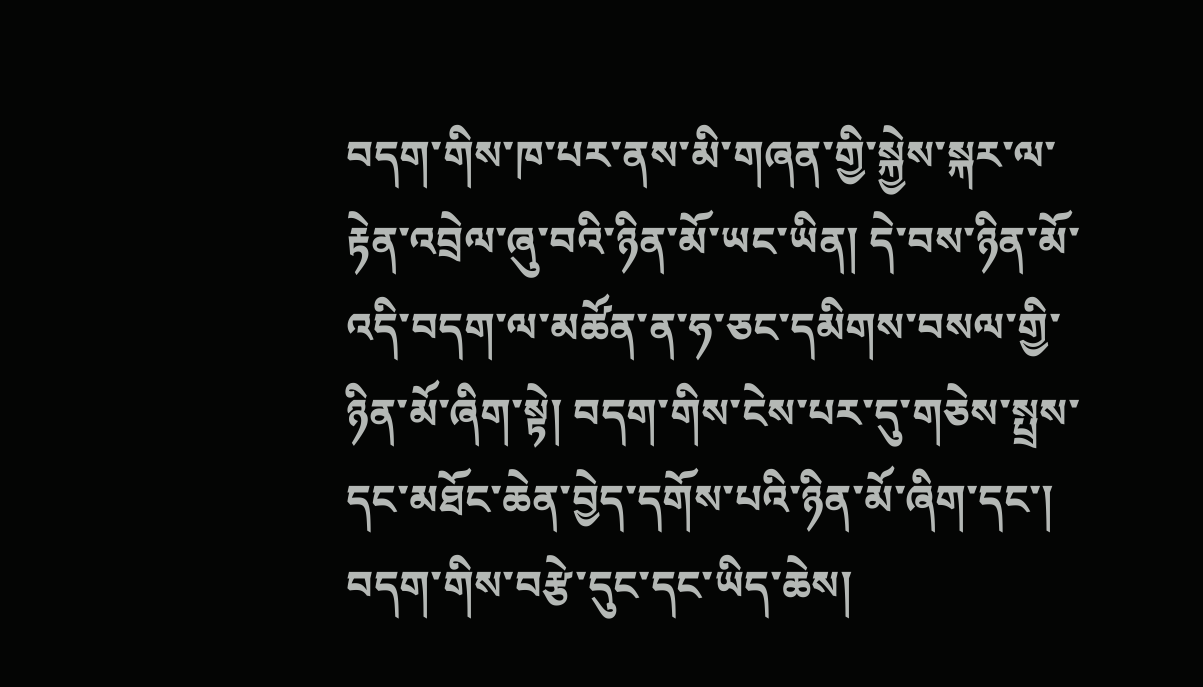བདག་གིས་ཁ་པར་ནས་མི་གཞན་གྱི་སྐྱེས་སྐར་ལ་རྟེན་འབྲེལ་ཞུ་བའི་ཉིན་མོ་ཡང་ཡིན། དེ་བས་ཉིན་མོ་འདི་བདག་ལ་མཚོན་ན་ཧ་ཅང་དམིགས་བསལ་གྱི་ཉིན་མོ་ཞིག་སྟེ། བདག་གིས་ངེས་པར་དུ་གཅེས་སྤྲས་དང་མཐོང་ཆེན་བྱེད་དགོས་པའི་ཉིན་མོ་ཞིག་དང་། བདག་གིས་བརྩེ་དུང་དང་ཡིད་ཆེས།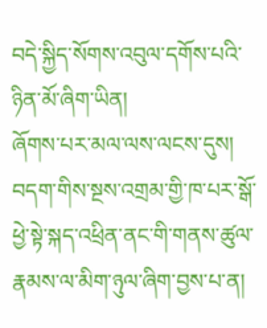བདེ་སྐྱིད་སོགས་འབུལ་དགོས་པའི་ཉིན་མོ་ཞིག་ཡིན།
ཞོགས་པར་མལ་ལས་ལངས་དུས། བདག་གིས་སྔས་འགྲམ་གྱི་ཁ་པར་སྒོ་ཕྱེ་སྟེ་སྐད་འཕྲིན་ནང་གི་གནས་ཚུལ་རྣམས་ལ་མིག་ཉུལ་ཞིག་བྱས་པ་ན།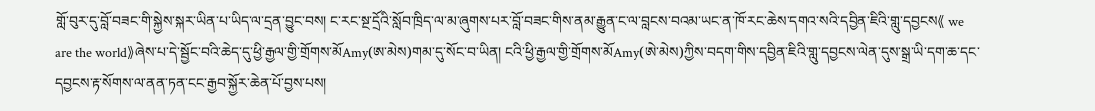གློ་བུར་དུ་བློ་བཟང་གི་སྐྱེས་སྐར་ཡིན་པ་ཡིད་ལ་དྲན་བྱུང་བས། ང་རང་སྔ་དྲོའི་སློབ་ཁྲིད་ལ་མ་ཞུགས་པར་བློ་བཟང་གིས་ནམ་རྒྱུན་ང་ལ་བླངས་བའམ་ཡང་ན་ཁོ་རང་ཆེས་དགའ་སའི་དབྱིན་ཇིའི་གླུ་དབྱངས《 we are the world》ཞེས་པ་དེ་སྦྱོང་བའི་ཆེད་དུ་ཕྱི་རྒྱལ་གྱི་གྲོགས་མོAmy(ཨ་མེས)གམ་དུ་སོང་བ་ཡིན། ངའི་ཕྱི་རྒྱལ་གྱི་གྲོགས་མོAmy(ཨེ་མེས)ཀྱིས་བདག་གིས་དབྱིན་ཇིའི་གླུ་དབྱངས་ལེན་དུས་སྒྲ་ཡི་དག་ཆ་དང་དབྱངས་རྟ་སོགས་ལ་ནན་ཏན་ངང་རྒྱབ་སྐྱོར་ཆེན་པོ་བྱས་པས།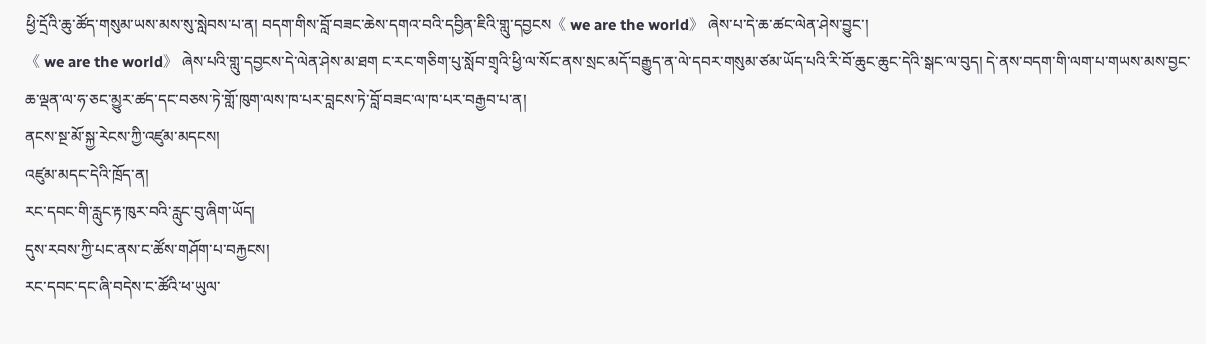ཕྱི་དྲོའི་ཆུ་ཚོད་གསུམ་ཡས་མས་སུ་སླེབས་པ་ན། བདག་གིས་བློ་བཟང་ཆེས་དགའ་བའི་དབྱིན་ཇིའི་གླུ་དབྱངས《 we are the world》 ཞེས་པ་དེ་ཆ་ཚང་ལེན་ཤེས་བྱུང་།
《 we are the world》 ཞེས་པའི་གླུ་དབྱངས་དེ་ལེན་ཤེས་མ་ཐག ང་རང་གཅིག་པུ་སློབ་གྲྭའི་ཕྱི་ལ་སོང་ནས་སྲང་མདོ་བརྒྱུད་ན་ལེ་དབར་གསུམ་ཙམ་ཡོད་པའི་རི་བོ་ཆུང་ཆུང་དེའི་སྒང་ལ་བུད། དེ་ནས་བདག་གི་ལག་པ་གཡས་མས་བྱང་ཆ་ལྡན་ལ་ཧ་ཅང་མྱུར་ཚད་དང་བཅས་ཏེ་གློ་ཁུག་ལས་ཁ་པར་བླངས་ཏེ་བློ་བཟང་ལ་ཁ་པར་བརྒྱབ་པ་ན།
ནངས་སྔ་མོ་སྐྱ་རེངས་ཀྱི་འཛུམ་མདངས།
འཛུམ་མདང་དེའི་ཁྲོད་ན།
རང་དབང་གི་རླུང་རྟ་ཁུར་བའི་རླུང་བུ་ཞིག་ཡོད།
དུས་རབས་ཀྱི་པང་ནས་ང་ཚོས་གཤོག་པ་བརྐྱངས།
རང་དབང་དང་ཞི་བདེས་ང་ཚོའི་ཕ་ཡུལ་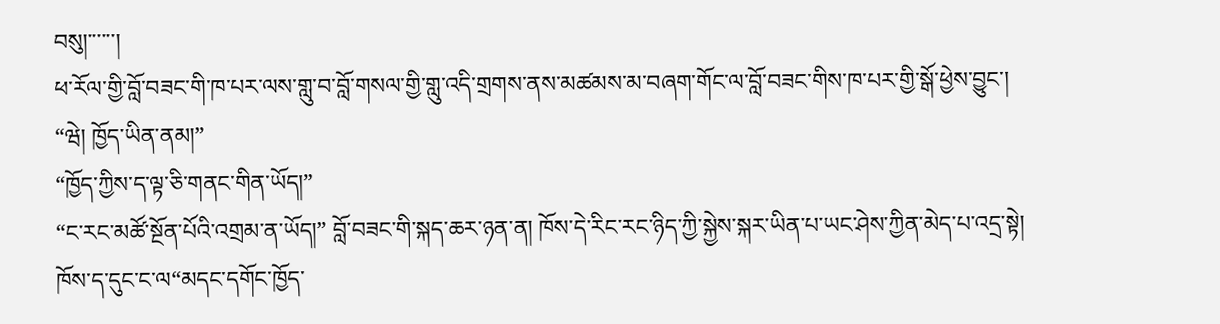བསུ།་་་་་་།
ཕ་རོལ་གྱི་བློ་བཟང་གི་ཁ་པར་ལས་གླུ་བ་བློ་གསལ་གྱི་གླུ་འདི་གྲགས་ནས་མཚམས་མ་བཞག་གོང་ལ་བློ་བཟང་གིས་ཁ་པར་གྱི་སྒོ་ཕྱེས་བྱུང་།
“ཝེ། ཁྱོད་ཡིན་ནམ།”
“ཁྱོད་ཀྱིས་ད་ལྟ་ཅི་གནང་གིན་ཡོད།”
“ང་རང་མཚོ་སྔོན་པོའི་འགྲམ་ན་ཡོད།” བློ་བཟང་གི་སྐད་ཆར་ཉན་ན། ཁོས་དེ་རིང་རང་ཉིད་ཀྱི་སྐྱེས་སྐར་ཡིན་པ་ཡང་ཤེས་ཀྱིན་མེད་པ་འདྲ་སྟེ། ཁོས་ད་དུང་ང་ལ“མདང་དགོང་ཁྱོད་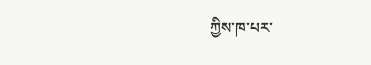ཀྱིས་ཁ་པར་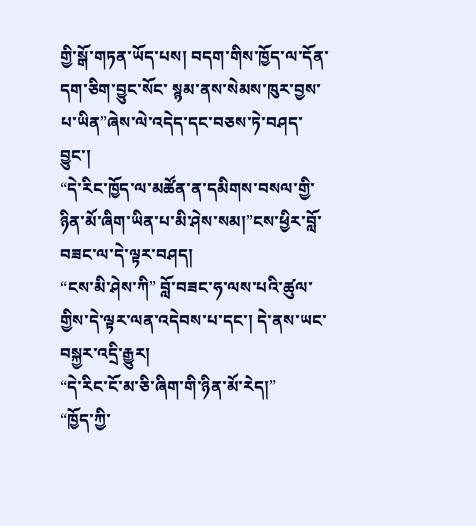གྱི་སྒོ་གཏན་ཡོད་པས། བདག་གིས་ཁྱོད་ལ་དོན་དག་ཅིག་བྱུང་སོང་ སྙམ་ནས་སེམས་ཁུར་བྱས་པ་ཡིན”ཞེས་ལེ་འདེད་དང་བཅས་ཏེ་བཤད་བྱུང་།
“དེ་རིང་ཁྱོད་ལ་མཚོན་ན་དམིགས་བསལ་གྱི་ཉིན་མོ་ཞིག་ཡིན་པ་མི་ཤེས་སམ།”ངས་ཕྱིར་བློ་བཟང་ལ་དེ་ལྟར་བཤད།
“ངས་མི་ཤེས་ཀི” བློ་བཟང་ཧ་ལས་པའི་ཚུལ་གྱིས་དེ་ལྟར་ལན་འདེབས་པ་དང་། དེ་ནས་ཡང་བསྐྱར་འདྲི་རྒྱུར།
“དེ་རིང་ངོ་མ་ཅི་ཞིག་གི་ཉིན་མོ་རེད།”
“ཁྱོད་ཀྱི་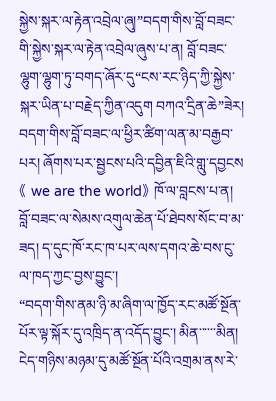སྐྱེས་སྐར་ལ་རྟེན་འབྲེལ་ཞུ།”བདག་གིས་བློ་བཟང་གི་སྐྱེས་སྐར་ལ་རྟེན་འབྲེལ་ཞུས་པ་ན། བློ་བཟང་ལྷུག་ལྷུག་ཏུ་བགད་ཞོར་དུ“ངས་རང་ཉིད་ཀྱི་སྐྱེས་སྐར་ཡིན་པ་བརྗེད་ཀྱིན་འདུག བཀའ་དྲིན་ཆེ”ཟེར། བདག་གིས་བློ་བཟང་ལ་ཕྱིར་ཚིག་ལན་མ་བརྒྱབ་པར། ཞོགས་པར་སྦྱངས་པའི་དབྱིན་ཇིའི་གླུ་དབྱངས《 we are the world》 ཁོ་ལ་བླངས་པ་ན། བློ་བཟང་ལ་སེམས་འགུལ་ཆེན་པོ་ཐེབས་སོང་བ་མ་ཟད། ད་དུང་ཁོ་རང་ཁ་པར་ལས་དགའ་ཆེ་བས་ངུ་ལ་ཁད་ཀྱང་བྱས་བྱུང་།
“བདག་གིས་ནམ་ཉི་མ་ཞིག་ལ་ཁྱོད་རང་མཚོ་སྔོན་པོར་ལྟ་སྐོར་དུ་འཁྲིད་ན་འདོད་བྱུང་། མིན་་་་་་མིན། ངེད་གཉིས་མཉམ་དུ་མཚོ་སྔོན་པོའི་འགྲམ་ནས་རེ་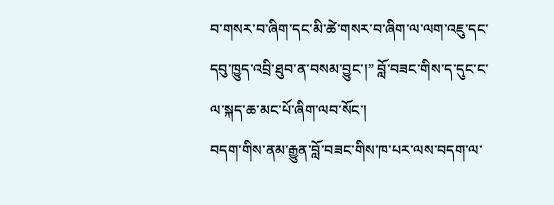བ་གསར་བ་ཞིག་དང་མི་ཚེ་གསར་བ་ཞིག་ལ་ལག་འཇུ་དང་དབུ་ཁྱུད་འབྲི་ཐུབ་ན་བསམ་བྱུང་།” བློ་བཟང་གིས་ད་དུང་ང་ལ་སྐད་ཆ་མང་པོ་ཞིག་ལབ་སོང་།
བདག་གིས་ནམ་རྒྱུན་བློ་བཟང་གིས་ཁ་པར་ལས་བདག་ལ་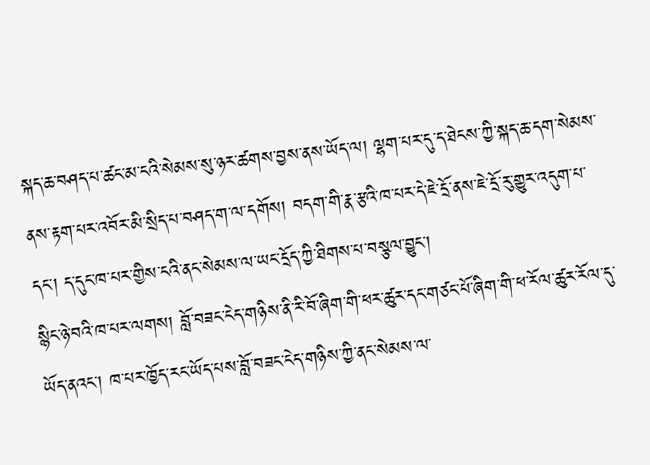སྐད་ཆ་བཤད་པ་ཚང་མ་ངའི་སེམས་སུ་ཉར་ཚགས་བྱས་ནས་ཡོད་ལ། ལྷག་པར་དུ་ད་ཐེངས་ཀྱི་སྐད་ཆ་དག་སེམས་ནས་རྟག་པར་འབོར་མི་སྲིད་པ་བཤད་ག་ལ་དགོས། བདག་གི་རྣ་རྩའི་ཁ་པར་དེ་ཇེ་དྲོ་ནས་ཇེ་དྲོ་རུ་གྱུར་འདུག་པ་དང་། ད་དུང་ཁ་པར་གྱིས་ངའི་ནང་སེམས་ལ་ཡང་དྲོད་ཀྱི་ཐིགས་པ་བསྩལ་བྱུང་།
སྙིང་ཉེ་བའི་ཁ་པར་ལགས། བློ་བཟང་ངེད་གཉིས་ནི་རི་བོ་ཞིག་གི་ཕར་ཚུར་དང་གཙང་པོ་ཞིག་གི་ཕ་རོལ་ཚུར་རོལ་དུ་ཡོད་ནའང་། ཁ་པར་ཁྱོད་རང་ཡོད་པས་བློ་བཟང་ངེད་གཉིས་ཀྱི་ནང་སེམས་ལ་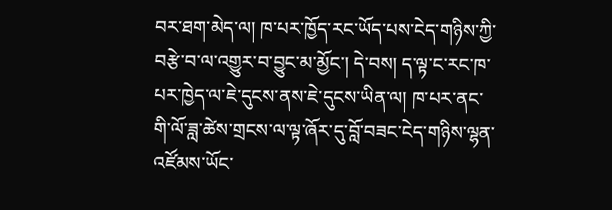བར་ཐག་མེད་ལ། ཁ་པར་ཁྱོད་རང་ཡོད་པས་ངེད་གཉིས་ཀྱི་བརྩེ་བ་ལ་འགྱུར་བ་བྱུང་མ་མྱོང་། དེ་བས། ད་ལྟ་ང་རང་ཁ་པར་ཁྱེད་ལ་ཇེ་དུངས་ནས་ཇེ་དུངས་ཡིན་ལ། ཁ་པར་ནང་གི་ལོ་ཟླ་ཚེས་གྲངས་ལ་ལྟ་ཞོར་དུ་བློ་བཟང་ངེད་གཉིས་ལྷན་འཛོམས་ཡོང་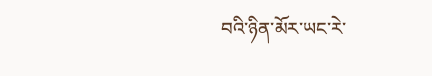བའི་ཉིན་མོར་ཡང་རེ་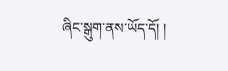ཞིང་སྒུག་ནས་ཡོད་དོ། །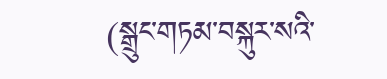(སྒྲུང་གཏམ་བསྐུར་སའི་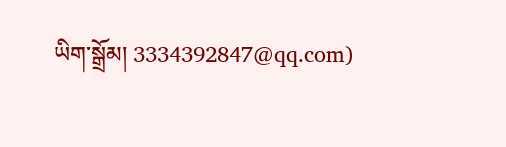ཡིག་སྒྲོམ། 3334392847@qq.com)